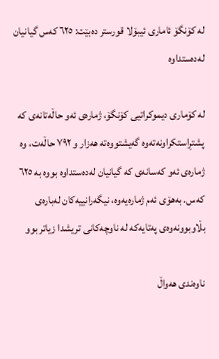لە کۆنگۆ ئاماری ئیبۆلا قورستر دەبێت: ٦٢٥ کەس گیانیان لەدەستداوە

لە کۆماری دیموکراتیی کۆنگۆ، ژمارەی ئەو حاڵەتانەی کە پشتڕاستکراونەتەوە گەیشتووەتە هەزار و ٧٩٢ حاڵەت، وە ژمارەی ئەو کەسانەی کە گیانیان لەدەستداوە بووە بە ٦٢٥ کەس. بەهۆی ئەم ژمارەیەوە، نیگەرانییەکان لەبارەی بڵاوبوونەوەی پەتایەکە لە ناوچەکانی تریشدا زیاتر بوو

ناوەندی هەواڵ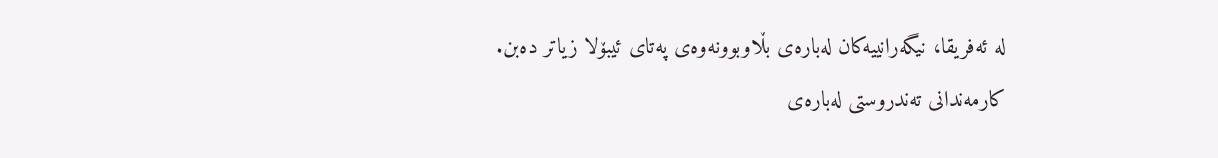لە ئەفریقا، نیگەرانییەکان لەبارەی بڵاوبوونەوەی پەتای ئیبۆلا زیاتر دەبن. کارمەندانی تەندروستی لەبارەی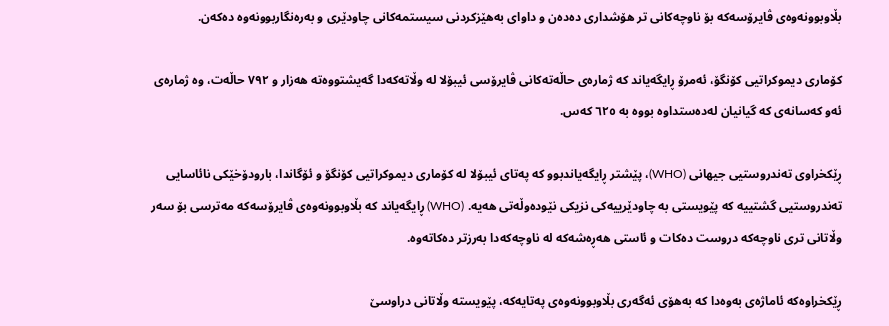بڵاوبوونەوەی ڤایرۆسەکە بۆ ناوچەکانی تر هۆشداری دەدەن و داوای بەهێزکردنی سیستمەکانی چاودێری و بەرەنگاربوونەوە دەکەن.

کۆماری دیموکراتیی کۆنگۆ، ئەمرۆ ڕایگەیاند کە ژمارەی حاڵەتەکانی ڤایرۆسی ئیبۆلا لە وڵاتەکەدا گەیشتووەتە هەزار و ٧٩٢ حاڵەت، وە ژمارەی ئەو کەسانەی کە گیانیان لەدەستداوە بووە بە ٦٢٥ کەس.

ڕێکخراوی تەندروستیی جیھانی (WHO)، پێشتر ڕایگەیاندبوو کە پەتای ئیبۆلا لە کۆماری دیموکراتیی کۆنگۆ و ئۆگاندا، بارودۆخێکی نائاسایی تەندروستیی گشتییە کە پێویستی بە چاودێرییەکی نزیکی نێودەوڵەتی هەیە. (WHO) ڕایگەیاند کە بڵاوبوونەوەی ڤایرۆسەکە مەترسی بۆ سەر وڵاتانی تری ناوچەکە دروست دەکات و ئاستی هەڕەشەکە لە ناوچەکەدا بەرزتر دەکاتەوە.

ڕێکخراوەکە ئاماژەی بەوەدا کە بەهۆی ئەگەری بڵاوبوونەوەی پەتایەکە، پێویستە وڵاتانی دراوسێ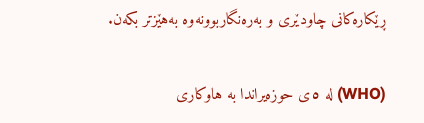ڕێکارەکانی چاودێری و بەرەنگاربوونەوە بەهێزتر بکەن.

(WHO) لە ٥ی حوزەیراندا بە هاوکاری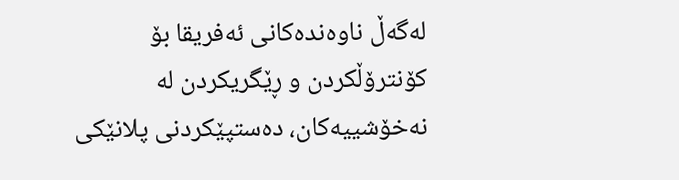لەگەڵ ناوەندەکانی ئەفریقا بۆ کۆنترۆڵکردن و ڕێگریکردن لە نەخۆشییەکان، دەستپێکردنی پلانێکی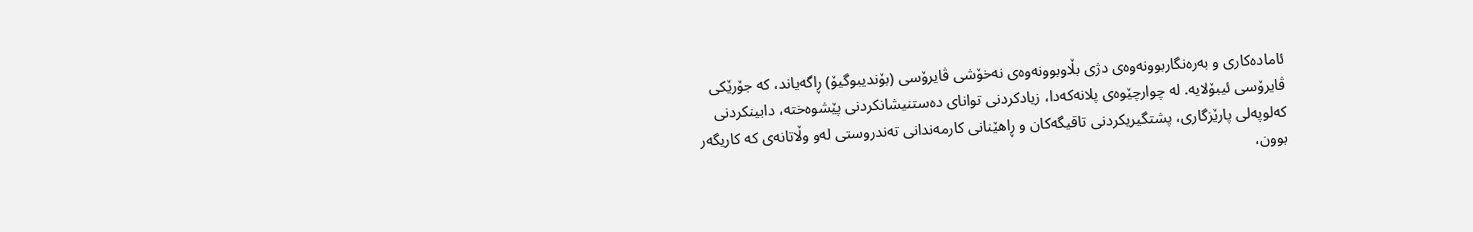ئامادەکاری و بەرەنگاربوونەوەی دژی بڵاوبوونەوەی نەخۆشی ڤایرۆسی (بۆندیبوگیۆ) ڕاگەیاند، کە جۆرێکی ڤایرۆسی ئیبۆلایە. لە چوارچێوەی پلانەکەدا، زیادکردنی توانای دەستنیشانکردنی پێشوەختە، دابینکردنی کەلوپەلی پارێزگاری، پشتگیریکردنی تاقیگەکان و ڕاهێنانی کارمەندانی تەندروستی لەو وڵاتانەی کە کاریگەر بوون،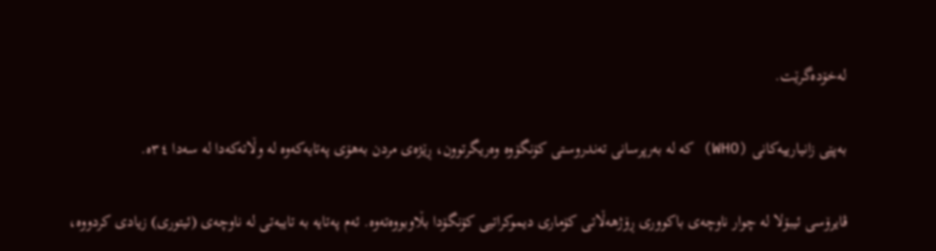لەخۆدەگرێت.

بەپێی زانیارییەکانی (WHO) کە لە بەرپرسانی تەندروستی کۆنگۆوە وەریگرتوون، ڕێژەی مردن بەهۆی پەتایەکەوە لە وڵاتەکەدا لە سەدا ٣٤ە.

ڤایرۆسی ئیبۆلا لە چوار ناوچەی باکووری ڕۆژهەڵاتی کۆماری دیموکراتیی کۆنگۆدا بڵاوبووەتەوە. ئەم پەتایە بە تایبەتی لە ناوچەی (ئیتوری) زیادی کردووە،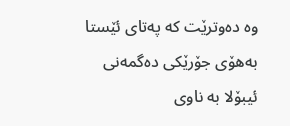وە دەوترێت کە پەتای ئێستا بەهۆی جۆرێکی دەگمەنی ئیبۆلا بە ناوی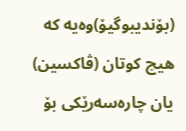(بۆندیبوگیۆ)وەیە کە هیچ کوتان (ڤاکسین) یان چارەسەرێکی بۆ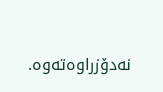نەدۆزراوەتەوە.